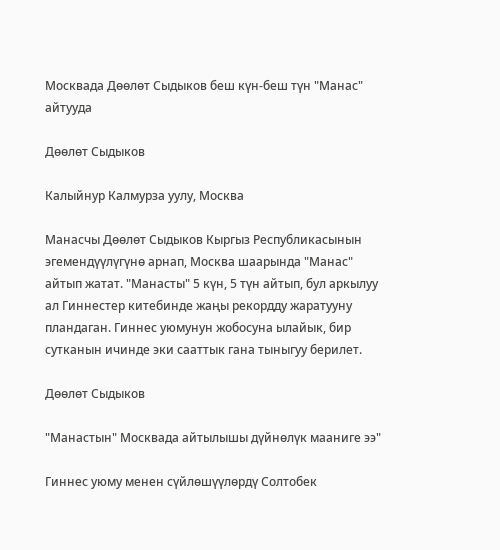Москвада Дөөлөт Сыдыков беш күн-беш түн "Манас" айтууда

Дөөлөт Сыдыков

Калыйнур Калмурза уулу, Москва

Манасчы Дөөлөт Сыдыков Кыргыз Республикасынын эгемендүүлүгүнө арнап, Москва шаарында "Манас" айтып жатат. "Манасты" 5 күн, 5 түн айтып, бул аркылуу ал Гиннестер китебинде жаңы рекордду жаратууну пландаган. Гиннес уюмунун жобосуна ылайык, бир сутканын ичинде эки сааттык гана тыныгуу берилет.

Дөөлөт Сыдыков

"Манастын" Москвада айтылышы дүйнөлүк мааниге ээ"

Гиннес уюму менен сүйлөшүүлөрдү Солтобек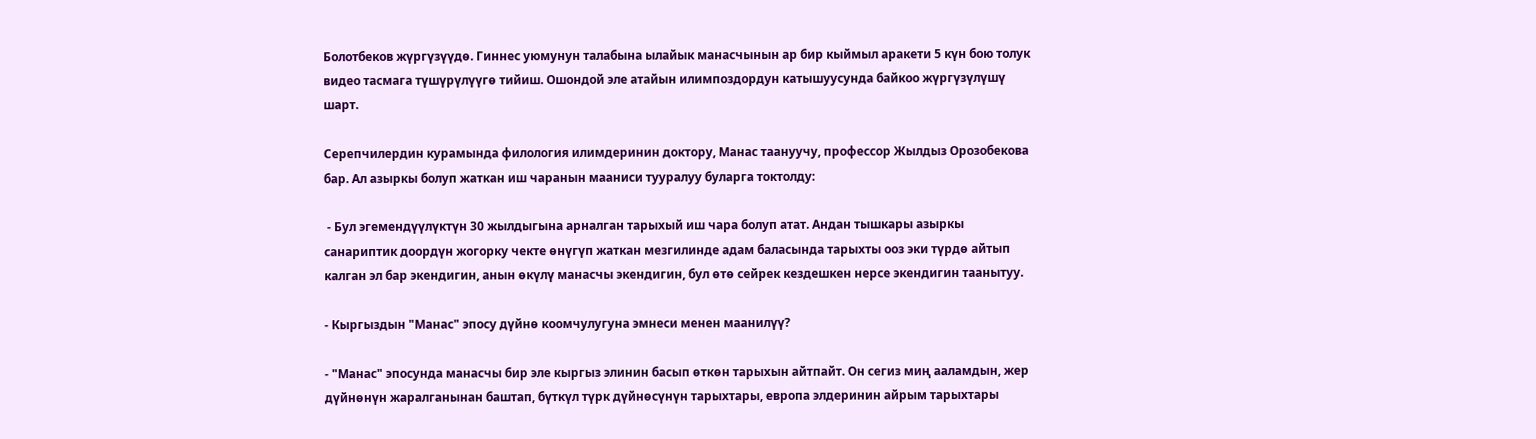Болотбеков жүргүзүүдө. Гиннес уюмунун талабына ылайык манасчынын ар бир кыймыл аракети 5 күн бою толук видео тасмага түшүрүлүүгө тийиш. Ошондой эле атайын илимпоздордун катышуусунда байкоо жүргүзүлүшү шарт.

Серепчилердин курамында филология илимдеринин доктору, Манас таануучу, профессор Жылдыз Орозобекова бар. Ал азыркы болуп жаткан иш чаранын мааниси тууралуу буларга токтолду:

 - Бул эгемендүүлүктүн 30 жылдыгына арналган тарыхый иш чара болуп атат. Андан тышкары азыркы санариптик доордүн жогорку чекте өнүгүп жаткан мезгилинде адам баласында тарыхты ооз эки түрдө айтып калган эл бар экендигин, анын өкүлү манасчы экендигин, бул өтө сейрек кездешкен нерсе экендигин таанытуу.

- Кыргыздын "Манас" эпосу дүйнө коомчулугуна эмнеси менен маанилүү?

- "Манас" эпосунда манасчы бир эле кыргыз элинин басып өткөн тарыхын айтпайт. Он сегиз миң ааламдын, жер дүйнөнүн жаралганынан баштап, бүткүл түрк дүйнөсүнүн тарыхтары, европа элдеринин айрым тарыхтары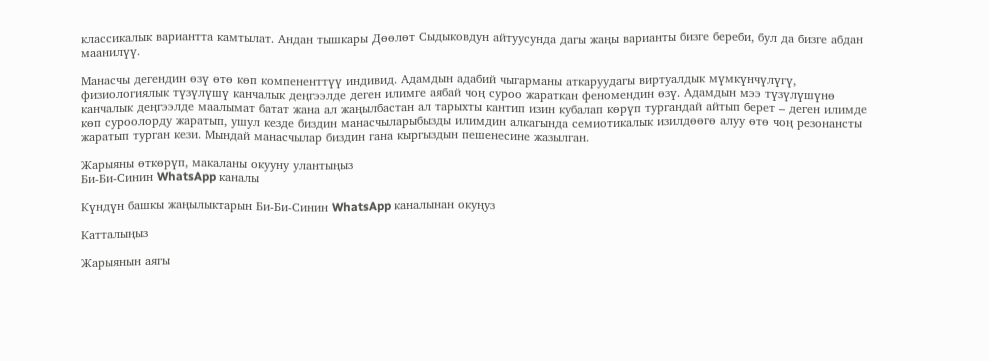классикалык вариантта камтылат. Андан тышкары Дөөлөт Сыдыковдун айтуусунда дагы жаңы варианты бизге береби, бул да бизге абдан маанилүү.

Манасчы дегендин өзү өтө көп компененттүү индивид. Адамдын адабий чыгарманы аткаруудагы виртуалдык мүмкүнчүлүгү, физиологиялык түзүлүшү канчалык деңгээлде деген илимге аябай чоң суроо жараткан феномендин өзү. Адамдын мээ түзүлүшүнө канчалык деңгээлде маалымат батат жана ал жаңылбастан ал тарыхты кантип изин кубалап көрүп тургандай айтып берет – деген илимде көп суроолорду жаратып, ушул кезде биздин манасчыларыбызды илимдин алкагында семиотикалык изилдөөгө алуу өтө чоң резонансты жаратып турган кези. Мындай манасчылар биздин гана кыргыздын пешенесине жазылган.

Жарыяны өткөрүп, макаланы окууну улантыңыз
Би-Би-Синин WhatsApp каналы

Күндүн башкы жаңылыктарын Би-Би-Синин WhatsApp каналынан окуңуз

Катталыңыз

Жарыянын аягы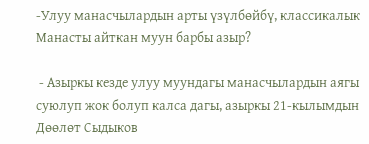-Улуу манасчылардын арты үзүлбөйбү, классикалык Манасты айткан муун барбы азыр?

 - Азыркы кезде улуу муундагы манасчылардын аягы суюлуп жок болуп калса дагы, азыркы 21-кылымдын Дөөлөт Сыдыков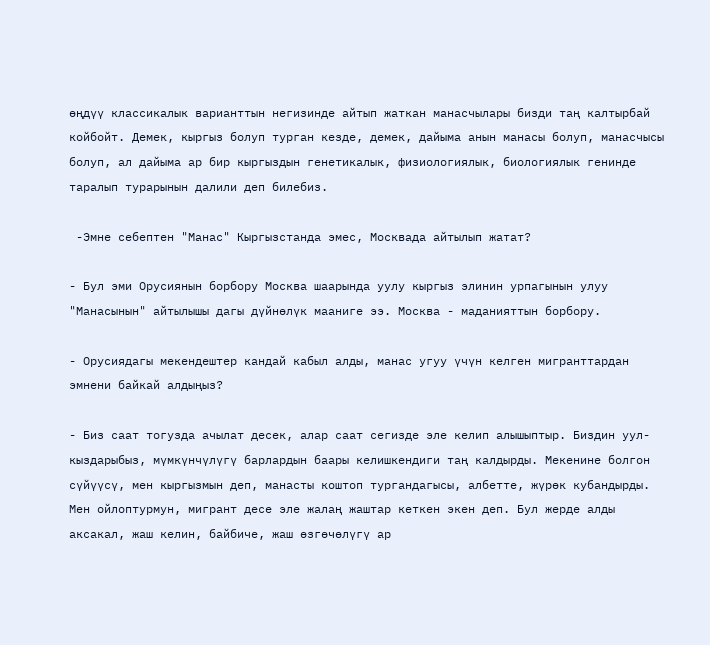өңдүү классикалык варианттын негизинде айтып жаткан манасчылары бизди таң калтырбай койбойт. Демек, кыргыз болуп турган кезде, демек, дайыма анын манасы болуп, манасчысы болуп, ал дайыма ар бир кыргыздын генетикалык, физиологиялык, биологиялык генинде таралып турарынын далили деп билебиз.

 -Эмне себептен "Манас" Кыргызстанда эмес, Москвада айтылып жатат?

- Бул эми Орусиянын борбору Москва шаарында уулу кыргыз элинин урпагынын улуу "Манасынын" айтылышы дагы дүйнөлүк мааниге ээ. Москва - маданияттын борбору.

- Орусиядагы мекендештер кандай кабыл алды, манас угуу үчүн келген мигранттардан эмнени байкай алдыңыз?

- Биз саат тогузда ачылат десек, алар саат сегизде эле келип алышыптыр. Биздин уул-кыздарыбыз, мүмкүнчүлүгү барлардын баары келишкендиги таң калдырды. Мекенине болгон сүйүүсү, мен кыргызмын деп, манасты коштоп тургандагысы, албетте, жүрөк кубандырды. Мен ойлоптурмун, мигрант десе эле жалаң жаштар кеткен экен деп. Бул жерде алды аксакал, жаш келин, байбиче, жаш өзгөчөлүгү ар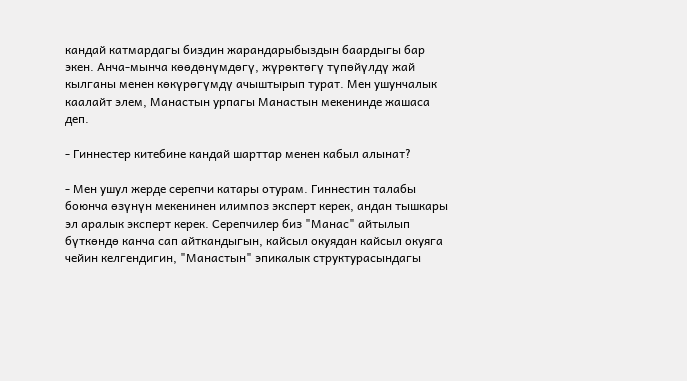кандай катмардагы биздин жарандарыбыздын баардыгы бар экен. Анча-мынча көөдөнүмдөгү, жүрөктөгү түпөйүлдү жай кылганы менен көкүрөгүмдү ачыштырып турат. Мен ушунчалык каалайт элем, Манастын урпагы Манастын мекенинде жашаса деп.

- Гиннестер китебине кандай шарттар менен кабыл алынат?

- Мен ушул жерде серепчи катары отурам. Гиннестин талабы боюнча өзүнүн мекенинен илимпоз эксперт керек, андан тышкары эл аралык эксперт керек. Серепчилер биз "Манас" айтылып бүткөндө канча сап айткандыгын, кайсыл окуядан кайсыл окуяга чейин келгендигин, "Манастын" эпикалык структурасындагы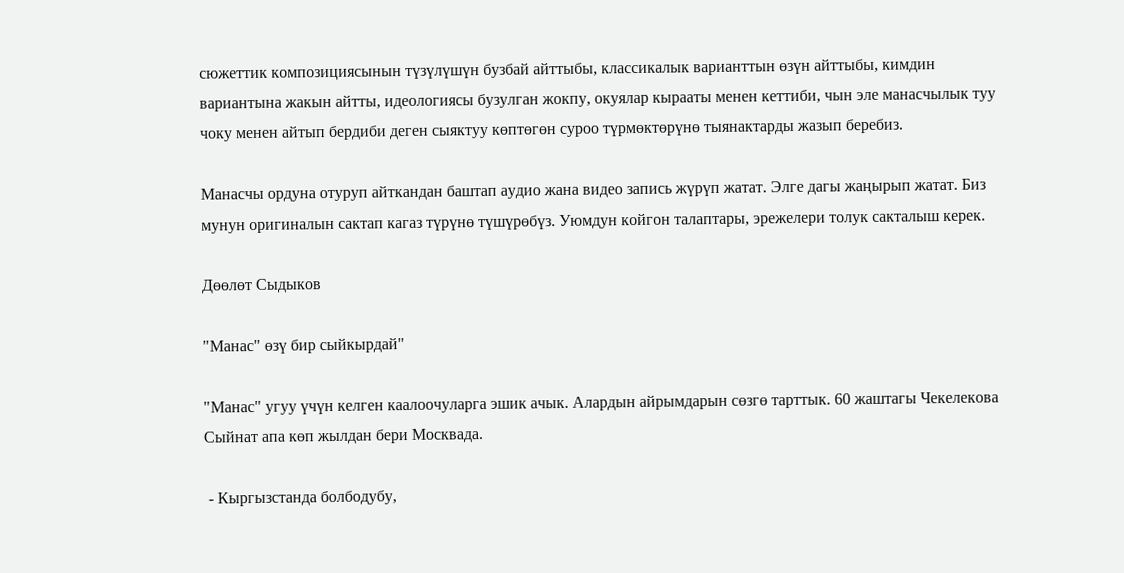сюжеттик композициясынын түзүлүшүн бузбай айттыбы, классикалык варианттын өзүн айттыбы, кимдин вариантына жакын айтты, идеологиясы бузулган жокпу, окуялар кырааты менен кеттиби, чын эле манасчылык туу чоку менен айтып бердиби деген сыяктуу көптөгөн суроо түрмөктөрүнө тыянактарды жазып беребиз.

Манасчы ордуна отуруп айткандан баштап аудио жана видео запись жүрүп жатат. Элге дагы жаңырып жатат. Биз мунун оригиналын сактап кагаз түрүнө түшүрөбүз. Уюмдун койгон талаптары, эрежелери толук сакталыш керек.

Дөөлөт Сыдыков

"Манас" өзү бир сыйкырдай"

"Манас" угуу үчүн келген каалоочуларга эшик ачык. Алардын айрымдарын сөзгө тарттык. 60 жаштагы Чекелекова Сыйнат апа көп жылдан бери Москвада.

 - Кыргызстанда болбодубу,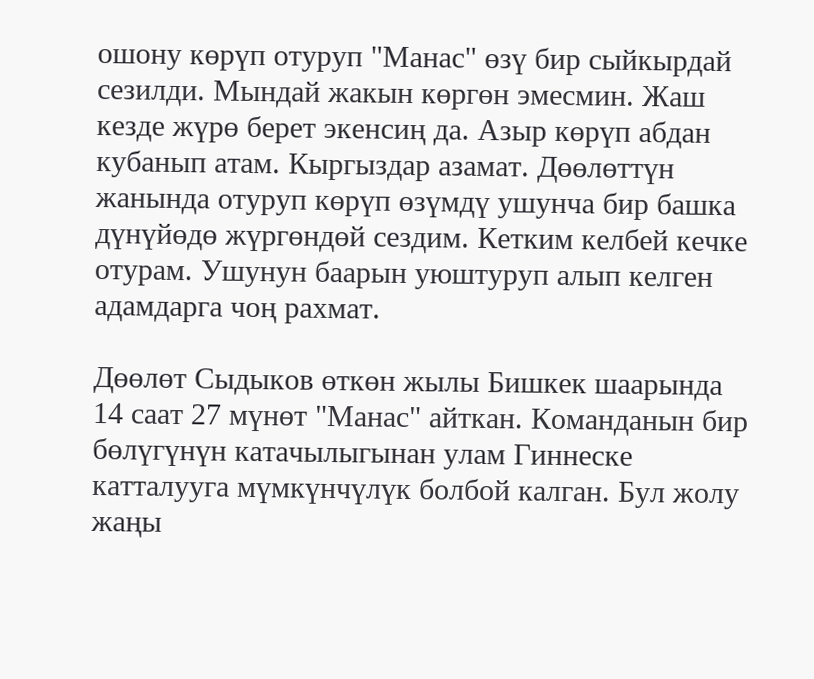ошону көрүп отуруп "Манас" өзү бир сыйкырдай сезилди. Мындай жакын көргөн эмесмин. Жаш кезде жүрө берет экенсиң да. Азыр көрүп абдан кубанып атам. Кыргыздар азамат. Дөөлөттүн жанында отуруп көрүп өзүмдү ушунча бир башка дүнүйөдө жүргөндөй сездим. Кетким келбей кечке отурам. Ушунун баарын уюштуруп алып келген адамдарга чоң рахмат.

Дөөлөт Сыдыков өткөн жылы Бишкек шаарында 14 саат 27 мүнөт "Манас" айткан. Команданын бир бөлүгүнүн катачылыгынан улам Гиннеске катталууга мүмкүнчүлүк болбой калган. Бул жолу жаңы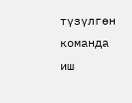түзүлгөн команда иш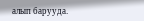алып барууда.